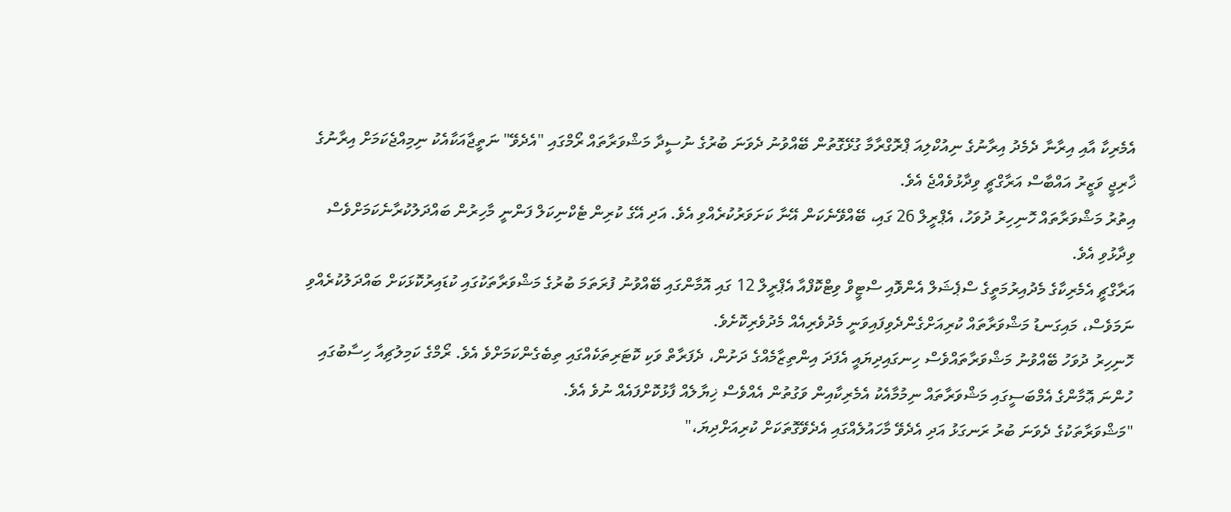އެމެރިކާ އާއި އިރާނާ ދެމެދު އިރާނުގެ ނިއުކްލިއަ ޕްރޮގްރާމާ ގުޅޭގޮތުން ބޭއްވުނު ދެވަނަ ބުރުގެ ނުސީދާ މަޝްވަރާތައް ރޯމްގައި "އެދެވޭ" ނަތީޖާއަކާއެކު ނިމިއްޖެކަމަށް އިރާނުގެ ޚާރިޖީ ވަޒީރު އައްބާސް އަރާގްޗީ ވިދާޅުވެއްޖެ އެވެ.
އިތުރު މަޝްވަރާތައް ހޮނިހިރު ދުވަހު، އެޕްރީލް 26 ގައި، ބޭއްވޭނެކަން އޭނާ ކަށަވަރުކުރެއްވި އެވެ. އަދި އޭގެ ކުރިން ޓެކްނިކަލް ފަންނީ މާހިރުން ބައްދަލުކުރާނެކަމަށްވެސް ވިދާޅުވި އެވެ.
އަރާގްޗީ އެމެރިކާގެ މެދުއިރުމަތީގެ ސްޕެޝަލް އެންވޮއި ސްޓީވް ވިޓްކޮފްއާ އެޕްރީލް 12 ގައި އޮމާންގައި ބޭއްވުނު ފުރަތަމަ ބުރުގެ މަޝްވަރާތަކުގައި ކުޑައިރުކޮޅަކަށް ބައްދަލުކުރެއްވި ނަމަވެސް، މައިގަނޑު މަޝްވަރާތައް ކުރިއަށްގެންދެވިފައިވަނީ މެދުވެރިއެއް މެދުވެރިކޮށެވެ.
ހޮނިހިރު ދުވަހު ބޭއްވުނު މަޝްވަރާތައްވެސް ހިނގައިދިޔައީ އެފަދަ އިންތިޒާމެއްގެ ދަށުން، ދެފަރާތް ވަކި ކޮޓަރިތަކެއްގައި ތިބެގެންކަމަށްވެ އެވެ. ރޯމްގެ ކަމިލުޗިއާ ހިސާބުގައި ހުންނަ ޢޮމާންގެ އެމްބަސީގައި މަޝްވަރާތައް ނިމުމާއެކު އެމެރިކާއިން ވަގުތުން އެއްވެސް ޚިޔާލެއް ފާޅުކޮށްފައެއް ނުވެ އެވެ.
"މަޝްވަރާތަކުގެ ދެވަނަ ބުރު ރަނގަޅު އަދި އެދެވޭ މާހައުލެއްގައި އެދެވޭގޮތަކަށް ކުރިއަށްދިޔަ،"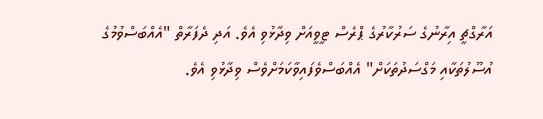އަރާގްޗީ އިރާނުގެ ސަރުކާރުގެ ޕްރެސް ޓީވީއަށް ވިދާޅުވި އެވެ. އަދި ދެފަރާތް "އެއްބަސްވުމުގެ އުސޫލުތަކާއި މަގްސަދުތަކަށް" އެއްބަސްވެފައިވާކަމަށްވެސް ވިދާޅުވި އެވެ.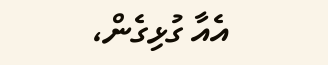އެއާ ގުޅިގެން،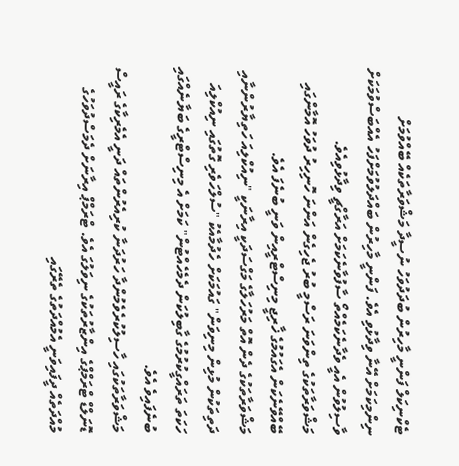ޓެކްނިކަލް ފަންނީ މާހިރުން ބުދަދުވަހު ނުސީދާ މަޝްވަރާތަކެއް ބޭއްވުމަށް ނިންމިކަމަށް އޭނާ ވިދާޅުވި އެވެ. ފަންނީ މާހިރުން ބައްދަލުވުމަށްފަހު އެއްބަސްވުމަކަށް ވާސިލުވުން އެއީ ވެދާނެކަމެއްތޯ ސާފުވާނެކަމަށް އަރާގްޗީ ވިދާޅުވިއެވެ.
މަޝްވަރާތަކުގެ ތިންވަނަ ރަސްމީ ބުރު ޖެހިގެން އަންނަ ހޮނިހިރު ދުވަހު އޮމާންގައި ބޭއްވޭނެކަން އެގައުމުގެ ޚާރިޖީ މިނިސްޓްރީއިން ވަނީ ބުނެފަ އެވެ.
މަޝްވަރާތަކުގެ ދެން އޮތް މަރުހަލާގެ މަގްސަދަކީ އިރާނަކީ "ނިއުކްލިއަ ހަތިޔާރުންނާއި ދަތިތަކުން މުޅިން މިނިވަން" ގައުމަކަށް ހެދުމާއެކު "ސުލްހަވެރި ގޮތުގައި ނިއުކްލިއަ ހަކަތަ ތަރައްގީކުރުމުގެ ގާބިލުކަން ދެމެހެއްޓުން" ކަމަށް އެ މިނިސްޓްރީގެ ބަޔާނެއްގައި ބުނެފައިވެ އެވެ.
މަޝްވަރާތަކުގައި ހާސިލުކުރެވެމުންދާ ހަރުދަނާ ކުރިއެރުންތައް ދަނީ އެމެރިކާގެ ރައީސް ޑޮނަލްޑް ޓްރަމްޕްގެ އިންޒާރުތަކުގެ ނިވަލުގަ އެވެ. ޓްރަމްޕް އިރާނަށް ދެމަސްދުވަހުގެ މުއްދަތެއް ދީފައިވަނީ އެމުއްދަތުގެ ތެރޭގައި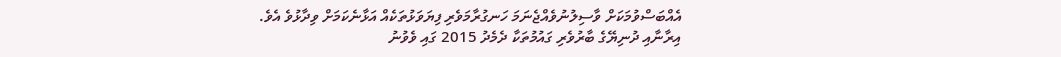އެއްބަސްވުމަކަށް ވާސިލުނުވެއްޖެނަމަ ހަނގުރާމަވެރި ފިޔަވަޅުތަކެއް އަޅާނެކަމަށް ވިދާޅުވެ އެވެ.
އިރާނާއި ދުނިޔޭގެ ބާރުވެރި ގައުމުތަކާ ދެމެދު 2015 ގައި ވެވުނު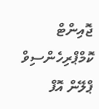ޖޮއިންޓް ކޮމްޕްރިހެންސިވް ޕްލޭން އޮފް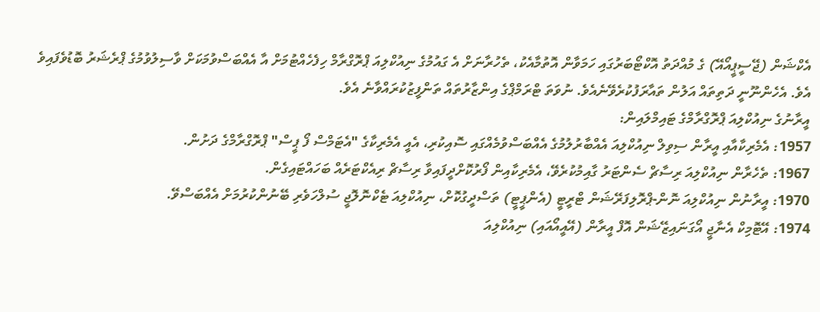އެކްޝަން (ޖޭސީޕީއޯއޭ) ގެ މުއްދަތު އޮކްޓޯބަރުގައި ހަމަވާން އޮތުމާއެކު، ތެހުރާނަށް އެ ގައުމުގެ ނިއުކްލިއަ ޕްރޮގްރާމް ހިފެހެއްޓުމަށް އާ އެއްބަސްވުމަކަށް ވާސިލުވުމުގެ ޕްރެޝަރު ބޮޑުވެފައިވެ އެވެ. އެހެންނޫނީ ދަތިތައް އަލުން ތައާރަފުކުރެވޭނެއެވެ. ނުވަތަ ޓްރަމްޕްގެ އިންޒާރުތައް ތަންފީޒުކުރައްވާނެ އެވެ.
އީރާނުގެ ނިއުކްލިއަ ޕްރޮގްރާމްގެ ޓައިމްލައިން:
1957: އެމެރިކާއާއި އީރާން ސިވިލް ނިއުކްލިއަ އެއްބާރުލުމުގެ އެއްބަސްވުމެއްގައި ސޮއިކުރި، އެއީ އެމެރިކާގެ "އެޓަމްސް ފޯ ޕީސް" ޕްރޮގްރާމްގެ ދަށުން.
1967: ތެހެރާން ނިއުކްލިއަ ރިސާޗް ސެންޓަރު ގާއިމުކުރެވޭ، އެމެރިކާއިން ފޯރުކޮށްދީފައިވާ ރިސާޗް ރިއެކްޓަރެއް ބަހައްޓައިގެން.
1970: އީރާނުން ނިއުކްލިއަ ނޮން-ޕްރޮލިފަރޭޝަން ޓްރީޓީ (އެންޕީޓީ) ތަސްދީގުކޮށް، ނިއުކްލިއަ ޓެކްނޮލޮޖީ ސުލްހަވެރި ބޭނުންކުރުމަށް އެއްބަސްވޭ.
1974: އޭޓޮމިކް އެނާޖީ އޯގަނައިޒޭޝަން އޮފް އީރާން (އޭއީއޯއައި) ނިއުކްލިއަ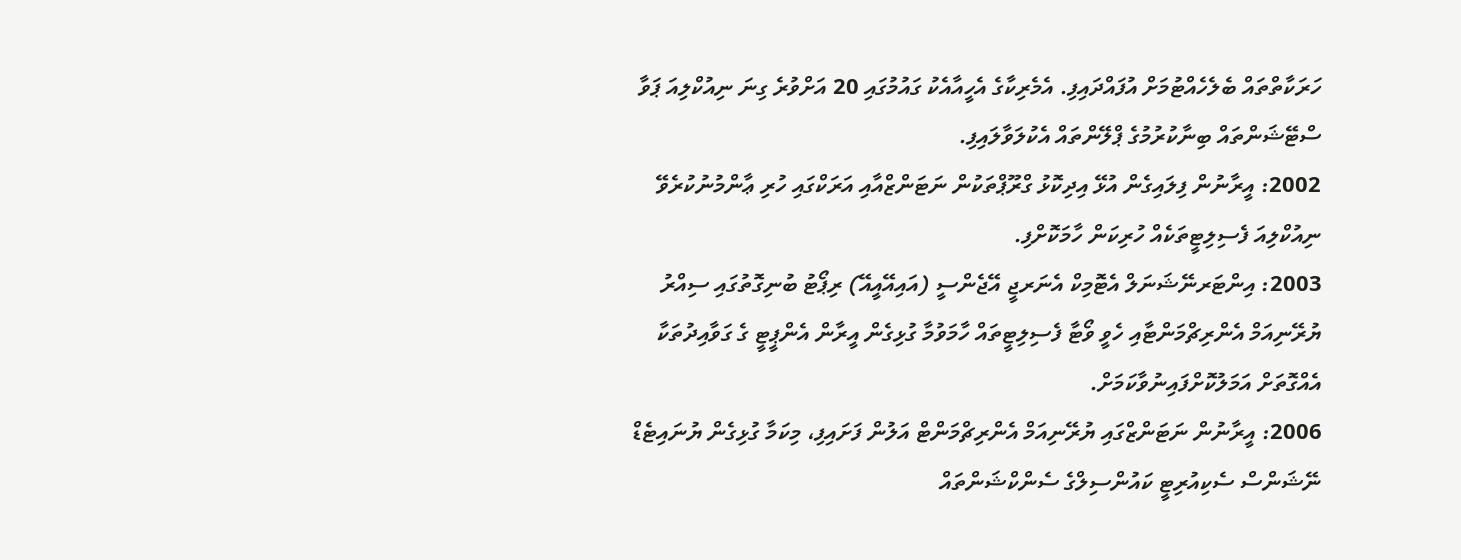ހަރަކާތްތައް ބެލެހެއްޓުމަށް އުފައްދައިފި. އެމެރިކާގެ އެހީއާއެކު ގައުމުގައި 20 އަށްވުރެ ގިނަ ނިއުކްލިއަ ޕަވާ ސްޓޭޝަންތައް ބިނާކުރުމުގެ ޕްލޭންތައް އެކުލަވާލައިފި.
2002: އީރާނުން ފިލައިގެން އުޅޭ އިދިކޮޅު ގްރޫޕްތަކުން ނަޓަންޒްއާއި އަރަކްގައި ހުރި ޢާންމުނުކުރެވޭ ނިއުކްލިއަ ފެސިލިޓީތަކެއް ހުރިކަން ހާމަކޮށްފި.
2003: އިންޓަރނޭޝަނަލް އެޓޮމިކް އެނަރޖީ އޭޖެންސީ (އައިއޭއީއޭ) ރިޕޯޓު ބުނިގޮތުގައި ސިއްރު ޔުރޭނިއަމް އެންރިޗްމަންޓާއި ހެވީ ވޯޓާ ފެސިލިޓީތައް ހާމަވުމާ ގުޅިގެން އީރާން އެންޕީޓީ ގެ ގަވާއިދުތަކާ އެއްގޮތަށް އަމަލުކޮށްފައިނުވާކަމަށް.
2006: އީރާނުން ނަޓަންޒްގައި ޔުރޭނިއަމް އެންރިޗްމަންޓް އަލުން ފަށައިފި، މިކަމާ ގުޅިގެން ޔުނައިޓެޑް ނޭޝަންސް ސެކިއުރިޓީ ކައުންސިލްގެ ސެންކްޝަންތައް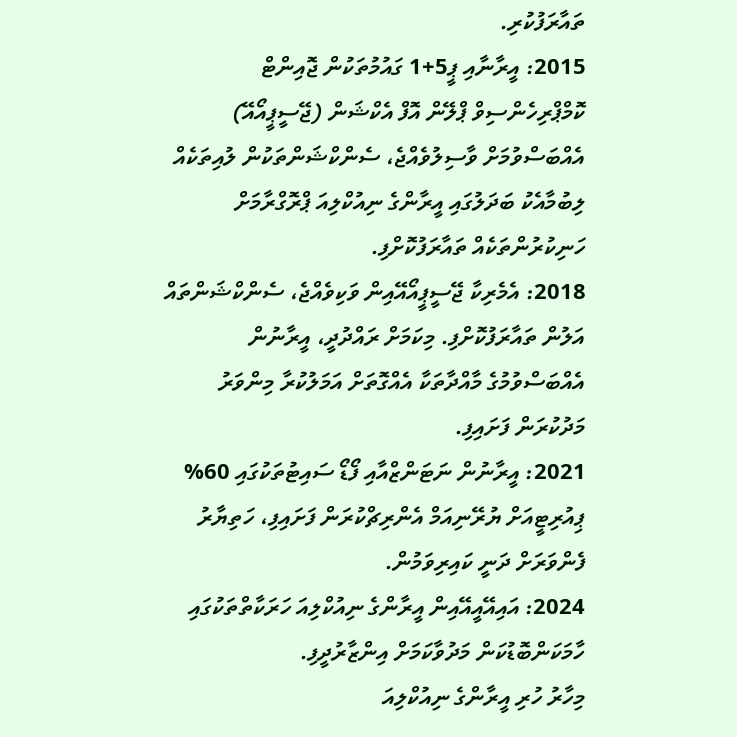ތައާރަފުކުރި.
2015: އީރާނާއި ޕީ5+1 ގައުމުތަކުން ޖޮއިންޓް ކޮމްޕްރިހެންސިވް ޕްލޭން އޮފް އެކްޝަން (ޖޭސީޕީއޯއޭ) އެއްބަސްވުމަށް ވާސިލުވެއްޖެ، ސެންކްޝަންތަކުން ލުއިތަކެއް ލިބުމާއެކު ބަދަލުގައި އީރާންގެ ނިއުކްލިއަ ޕްރޮގްރާމަށް ހަނިކުރުންތަކެއް ތައާރަފުކޮށްފި.
2018: އެމެރިކާ ޖޭސީޕީއޯއޭއިން ވަކިވެއްޖެ، ސެންކްޝަންތައް އަލުން ތައާރަފުކޮށްފި. މިކަމަށް ރައްދުދީ، އީރާނުން އެއްބަސްވުމުގެ މާއްދާތަކާ އެއްގޮތަށް އަމަލުކުރާ މިންވަރު މަދުކުރަން ފަށައިފި.
2021: އީރާނުން ނަޓަންޒްއާއި ފޯޑޯ ސައިޓުތަކުގައި 60% ޕިއުރިޓީއަށް ޔުރޭނިއަމް އެންރިޗްކުރަން ފަށައިފި، ހަތިޔާރު ފެންވަރަށް ދަނީ ކައިރިވަމުން.
2024: އައިއޭއީއޭއިން އީރާންގެ ނިއުކްލިއަ ހަރަކާތްތަކުގައި ހާމަކަންބޮޑުކަން މަދުވާކަމަށް އިންޒާރުދީފި.
މިހާރު ހުރި އީރާންގެ ނިއުކްލިއަ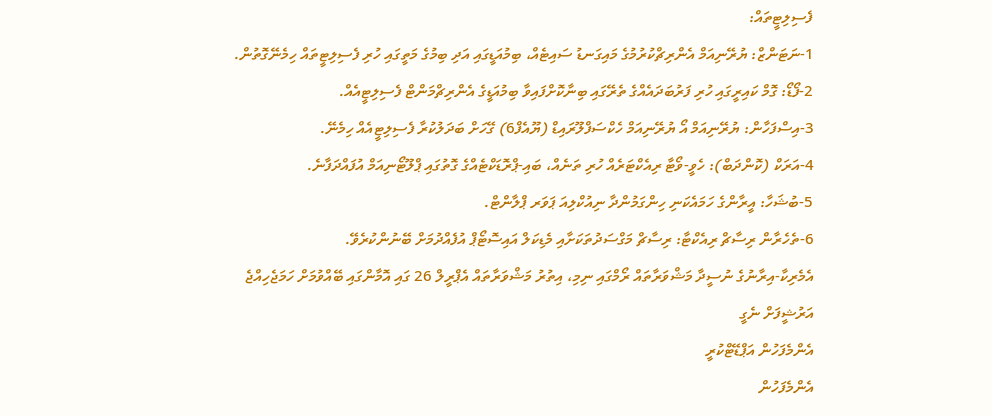ފެސިލިޓީތައް:
1-ނަޓަންޒް: ޔުރޭނިއަމް އެންރިޗްކުރުމުގެ މައިގަނޑު ސައިޓެއް، ބިމުއަޑީގައި އަދި ބިމުގެ މަތީގައި ހުރި ފެސިލިޓީތައް ހިމެނޭގޮތުން.
2-ފޯޑޯ: ގޮމް ކައިރީގައި ހުރި ފަރުބަދައެއްގެ ތެރޭގައި ބިނާކޮށްފައިވާ ބިމުއަޑީގެ އެންރިޗްމަންޓް ފެސިލިޓީއެއް.
3-އިސްފަހާން: ޔުރޭނިއަމް އޯ ޔުރޭނިއަމް ހެކްސަފްލޫރައިޑް (ޔޫއެފް6) ގޭހަށް ބަދަލުކުރާ ފެސިލިޓީއެއް ހިމެނޭ.
4-އަރަކް (ކޮންދަބް): ހެވީ-ވޯޓާ ރިއެކްޓަރެއް ހުރި ތަނެއް، ބައި-ޕްރޮޑަކްޓެއްގެ ގޮތުގައި ޕްލޫޓޯނިއަމް އުފައްދަފާނެ.
5-ބުޝަހާ: އީރާންގެ ހަމައެކަނި ހިންގަމުންދާ ނިއުކްލިއަ ޕަވަރ ޕްލާންޓް.
6-ތެހެރާން ރިސާޗް ރިއެކްޓާ: ރިސާޗް މަގްސަދުތަކަށާއި މެޑިކަލް އައިސޮޓޯޕް އުފެއްދުމަށް ބޭނުންކުރެވޭ.
އެމެރިކާ-އިރާނުގެ ނުސީދާ މަޝްވަރާތައް ރޯމްގައި ނިމި، އިތުރު މަޝްވަރާތައް އެޕްރީލް 26 ގައި އޮމާންގައި ބޭއްވުމަށް ހަމަޖެހިއްޖެ
އަރުޝީފަށް ނެގީ
އެންމެފަހުން އަޕްޑޭޓްކުރީ
އެންމެފަހުން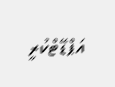އަޕްޑޭޓްކުރީ